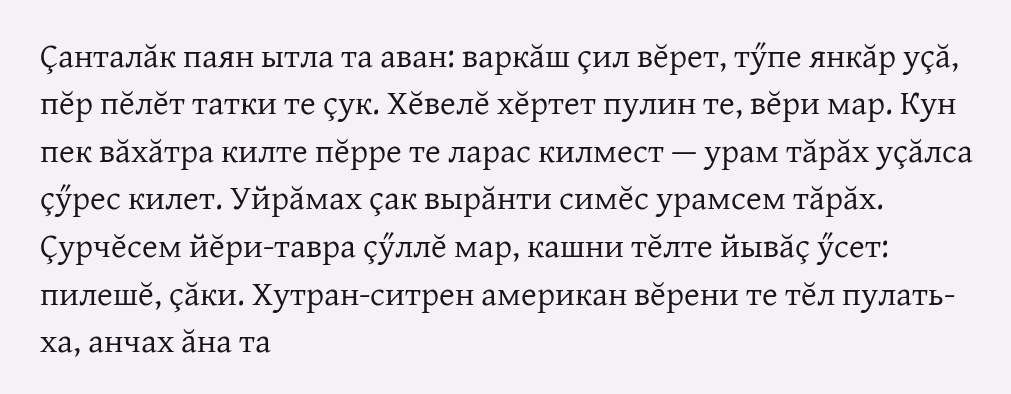Çанталăк паян ытла та аван: варкăш çил вĕрет, тӳпе янкăр уçă, пĕр пĕлĕт татки те çук. Хĕвелĕ хĕртет пулин те, вĕри мар. Кун пек вăхăтра килте пĕрре те ларас килмест — урам тăрăх уçăлса çӳрес килет. Уйрăмах çак вырăнти симĕс урамсем тăрăх. Çурчĕсем йĕри-тавра çӳллĕ мар, кашни тĕлте йывăç ӳсет: пилешĕ, çăки. Хутран-ситрен американ вĕрени те тĕл пулать-ха, анчах ăна та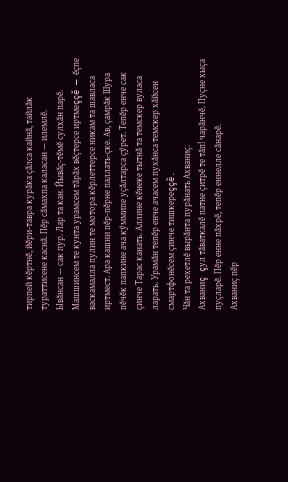тирпей кĕртнĕ, йĕри-тавра курăка çăлса кайнă, тайлăк тураттисене каснă. Пĕр сăмахпа каласан — илемлĕ.
Ывăнсан — сак пур. Лар та кан. Йывăç-тĕмĕ сулхăн парĕ. Машшинсем те кунта урамсем тăрăх вĕçтерсе иртмеççĕ — ĕçпе васкамалла пулин те мотора кĕрлеттерсе никам та шавласа иртмест. Ара кашни пĕр-пĕрне паллать-çке. Ав, çамрăк Шура пĕчĕк папкине ача кӳммипе уçăлтарса çӳрет. Тепĕр енче сак çинче Тарас канать. Аллине кĕнеке тытнă та темскер вуласа ларать. Урамăн тепĕр енче ачасем пухăнса темскер хăйсен смартфонĕсем çинче тишкереççĕ.
Чăн та рехетлĕ вырăнта пурăнать Ахваниç.
Ахваниç çул тăваткалĕ патне çитрĕ те тăп! чарăнчĕ. Пуçне хыçа пуçларĕ. Пĕр енне пăхрĕ, тепĕр еннелле сăнарĕ.
Ахваниç пĕр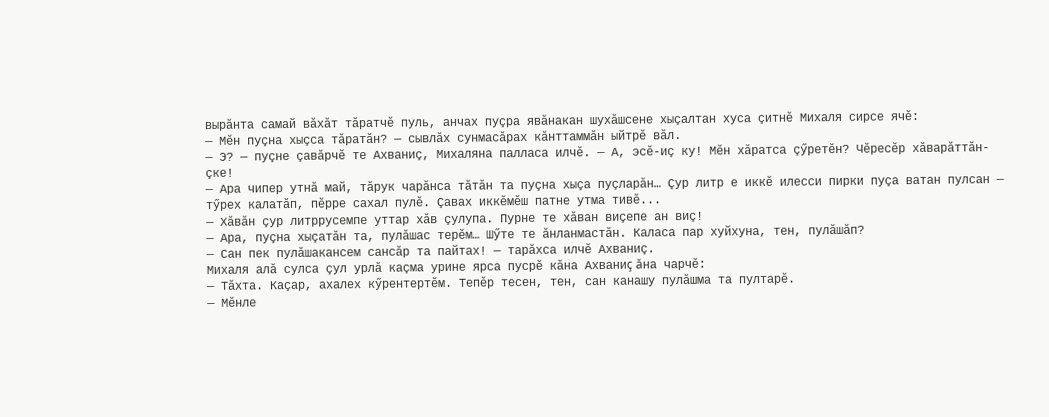вырăнта самай вăхăт тăратчĕ пуль, анчах пуçра явăнакан шухăшсене хыçалтан хуса çитнĕ Михаля сирсе ячĕ:
— Мĕн пуçна хыçса тăратăн? — сывлăх сунмасăрах кăнттаммăн ыйтрĕ вăл.
— Э? — пуçне çавăрчĕ те Ахваниç, Михаляна палласа илчĕ. — А, эсĕ-иç ку! Мĕн хăратса çӳретĕн? Чĕресĕр хăварăттăн-çке!
— Ара чипер утнă май, тăрук чарăнса тăтăн та пуçна хыçа пуçларăн… Çур литр е иккĕ илесси пирки пуçа ватан пулсан — тӳрех калатăп, пĕрре сахал пулĕ. Çавах иккĕмĕш патне утма тивĕ...
— Хăвăн çур литррусемпе уттар хăв çулупа. Пурне те хăван виçепе ан виç!
— Ара, пуçна хыçатăн та, пулăшас терĕм… Шӳте те ăнланмастăн. Каласа пар хуйхуна, тен, пулăшăп?
— Сан пек пулăшакансем сансăр та пайтах! — тарăхса илчĕ Ахваниç.
Михаля алă сулса çул урлă каçма урине ярса пусрĕ кăна Ахваниç ăна чарчĕ:
— Тăхта. Каçар, ахалех кӳрентертĕм. Тепĕр тесен, тен, сан канашу пулăшма та пултарĕ.
— Мĕнле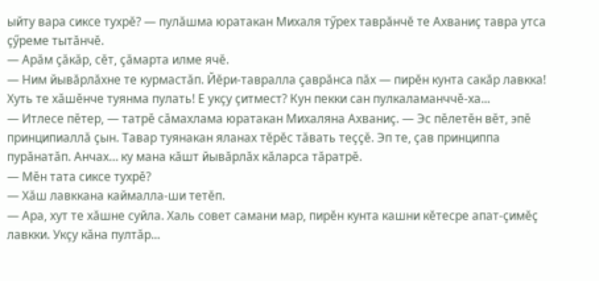ыйту вара сиксе тухрĕ? — пулăшма юратакан Михаля тӳрех таврăнчĕ те Ахваниç тавра утса çӳреме тытăнчĕ.
— Арăм çăкăр, сĕт, çăмарта илме ячĕ.
— Ним йывăрлăхне те курмастăп. Йĕри-тавралла çаврăнса пăх — пирĕн кунта сакăр лавкка! Хуть те хăшĕнче туянма пулать! Е укçу çитмест? Кун пекки сан пулкаламанччĕ-ха...
— Итлесе пĕтер, — татрĕ сăмахлама юратакан Михаляна Ахваниç. — Эс пĕлетĕн вĕт, эпĕ принципиаллă çын. Тавар туянакан яланах тĕрĕс тăвать теççĕ. Эп те, çав принциппа пурăнатăп. Анчах… ку мана кăшт йывăрлăх кăларса тăратрĕ.
— Мĕн тата сиксе тухрĕ?
— Хăш лавккана каймалла-ши тетĕп.
— Ара, хут те хăшне суйла. Халь совет самани мар, пирĕн кунта кашни кĕтесре апат-çимĕç лавкки. Укçу кăна пултăр...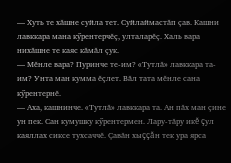— Хуть те хăшне суйла тет. Суйлаймастăп çав. Кашни лавккара мана кӳрентерчĕç, улталарĕç. Халь вара нихăшне те каяс кăмăл çук.
— Мĕнле вара? Пуринче те-им? «Тутлă» лавккара та-им? Унта ман кумма ĕçлет. Вăл тата мĕнле сана кӳрентернĕ.
— Аха, кашнинче. «Тутлă» лавккара та. Ан пăх ман çине ун пек. Сан кумушку кӳрентермен. Лару-тăру икĕ çул каяллах сиксе тухсаччĕ. Çавăн хыççăн тек ура ярса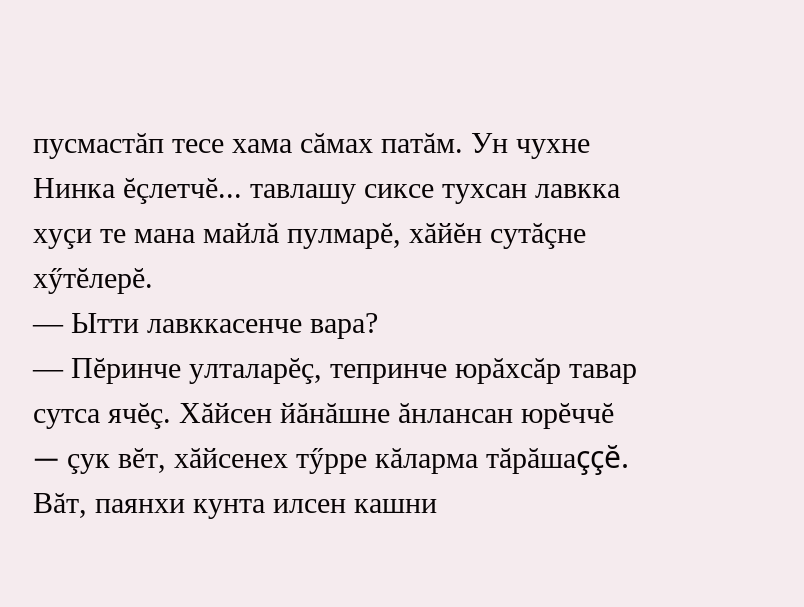пусмастăп тесе хама сăмах патăм. Ун чухне Нинка ĕçлетчĕ... тавлашу сиксе тухсан лавкка хуçи те мана майлă пулмарĕ, хăйĕн сутăçне хӳтĕлерĕ.
— Ытти лавккасенче вара?
— Пĕринче улталарĕç, тепринче юрăхсăр тавар сутса ячĕç. Хăйсен йăнăшне ăнлансан юрĕччĕ — çук вĕт, хăйсенех тӳрре кăларма тăрăшаççĕ. Вăт, паянхи кунта илсен кашни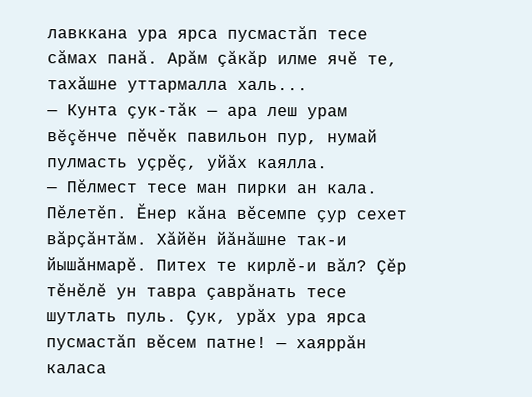лавккана ура ярса пусмастăп тесе сăмах панă. Арăм çăкăр илме ячĕ те, тахăшне уттармалла халь...
— Кунта çук-тăк — ара леш урам вĕçĕнче пĕчĕк павильон пур, нумай пулмасть уçрĕç, уйăх каялла.
— Пĕлмест тесе ман пирки ан кала. Пĕлетĕп. Ĕнер кăна вĕсемпе çур сехет вăрçăнтăм. Хăйĕн йăнăшне так-и йышăнмарĕ. Питех те кирлĕ-и вăл? Çĕр тĕнĕлĕ ун тавра çаврăнать тесе шутлать пуль. Çук, урăх ура ярса пусмастăп вĕсем патне! — хаяррăн каласа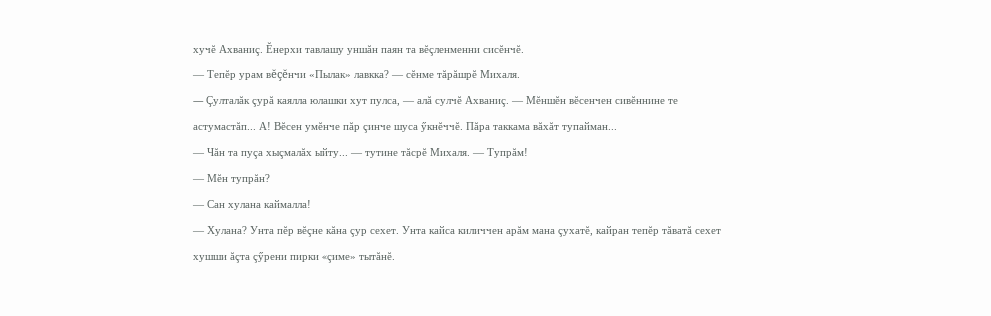хучĕ Ахваниç. Ĕнерхи тавлашу уншăн паян та вĕçленменни сисĕнчĕ.
— Тепĕр урам вĕçĕнчи «Пылак» лавкка? — сĕнме тăрăшрĕ Михаля.
— Çулталăк çурă каялла юлашки хут пулса, — алă сулчĕ Ахваниç. — Мĕншĕн вĕсенчен сивĕннине те астумастăп... А! Вĕсен умĕнче пăр çинче шуса ӳкнĕччĕ. Пăра таккама вăхăт тупайман...
— Чăн та пуçа хыçмалăх ыйту... — тутине тăсрĕ Михаля. — Тупрăм!
— Мĕн тупрăн?
— Сан хулана каймалла!
— Хулана? Унта пĕр вĕçне кăна çур сехет. Унта кайса киличчен арăм мана çухатĕ, кайран тепĕр тăватă сехет хушши ăçта çӳрени пирки «çиме» тытăнĕ.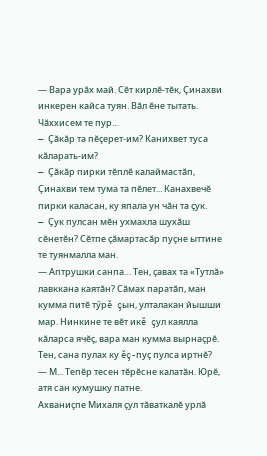— Вара урăх май. Сĕт кирлĕ-тĕк, Çинахви инкерен кайса туян. Вăл ĕне тытать. Чăххисем те пур…
— Çăкăр та пĕçерет-им? Канихвет туса кăларать-им?
— Çăкăр пирки тĕплĕ калаймастăп, Çинахви тем тума та пĕлет... Канахвечĕ пирки каласан, ку япала ун чăн та çук.
— Çук пулсан мĕн ухмахла шухăш сĕнетĕн? Сĕтпе çăмартасăр пуçне ыттине те туянмалла ман.
— Аптрушки санпа… Тен, çавах та «Тутлă» лавккана каятăн? Сăмах паратăп, ман кумма питĕ тӳрĕ çын, улталакан йышши мар. Нинкине те вĕт икĕ çул каялла кăларса ячĕç, вара ман кумма вырнаçрĕ. Тен, сана пулах ку ĕç-пуç пулса иртнĕ?
— М... Тепĕр тесен тĕрĕсне калатăн. Юрĕ, атя сан кумушку патне.
Ахваниçпе Михаля çул тăваткалĕ урлă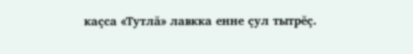каçса «Тутлă» лавкка енне çул тытрĕç.